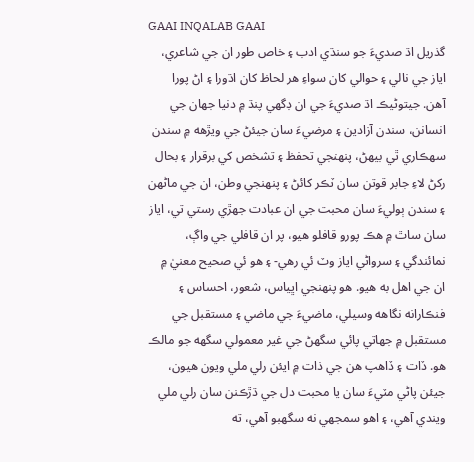GAAI INQALAB GAAI
گذريل اڌ صديءَ جو سنڌي ادب ۽ خاص طور ان جي شاعري، اياز جي نالي ۽ حوالي کان سواءِ هر لحاظ کان اڌورا ۽ اڻ پورا آهن. جيتوڻيڪ اڌ صديءَ جي ان ڊگهي پنڌ ۾ دنيا جهان جي انسانن، سندن آزادين ۽ مرضيءَ سان جيئڻ جي ويڙهه ۾ سندن سهڪاري ٿي بيهڻ، پنهنجي تحفظ ۽ تشخص کي برقرار ۽ بحال رکڻ لاءِ جابر قوتن سان ٽڪر کائڻ ۽ پنهنجي وطن، ان جي ماڻهن ۽ سندن ٻوليءَ سان محبت جي ان عبادت جهڙي رستي تي، اياز سان ساٿ ۾ هڪ پورو قافلو هيو، پر ان قافلي جي واڳ، نمائندگي ۽ سرواڻي اياز وٽ ئي رهي- ۽ هو ئي صحيح معنيٰ ۾ ان جي اهل به هيو. هو پنهنجي اڀياس، شعور، احساس ۽ فنڪارانه نگاهه وسيلي، ماضيءَ جي ماضي ۽ مستقبل جي مستقبل ۾ جهاتي پائي سگهڻ جي غير معمولي سگهه جو مالڪ هو. ڏات ۽ ڏاهپ هن جي ذات ۾ ايئن رلي ملي ويون هيون، جيئن پاڻي مٽيءَ سان يا محبت دل جي ڌڙڪنن سان رلي ملي ويندي آهي، ۽ اهو سمجهي نه سگهبو آهي، ته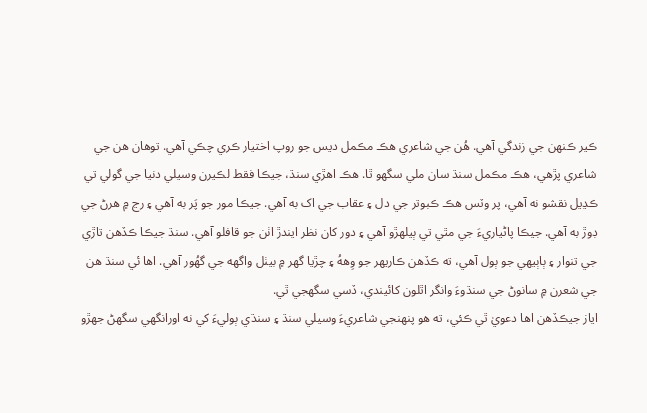ڪير ڪنهن جي زندگي آهي. هُن جي شاعري هڪ مڪمل ديس جو روپ اختيار ڪري چڪي آهي. توهان هن جي شاعري پڙهي، هڪ مڪمل سنڌ سان ملي سگهو ٿا. هڪ اهڙي سنڌ، جيڪا فقط لڪيرن وسيلي دنيا جي گولي تي ڪڍيل نقشو نه آهي، پر وٽس هڪ ڪبوتر جي دل ۽ عقاب جي اک به آهي. جيڪا مور جو پَر به آهي ۽ رڃ ۾ هرڻ جي ڊوڙ به آهي. جيڪا پاڻياريءَ جي مٿي تي ٻيلهڙو آهي ۽ دور کان نظر ايندڙ اٺن جو قافلو آهي. سنڌ جيڪا ڪڏهن تاڙي جي تنوار ۽ ٻاٻيهي جو ٻول آهي، ته ڪڏهن ڪاريهر جو وِههُ ۽ چڙيا گهر ۾ بيٺل واگهه جي گهُور آهي. اها ئي سنڌ هن جي شعرن ۾ سانوڻ جي سنڌوءَ وانگر اٿلون کائيندي، ڏسي سگهجي ٿي.
اياز جيڪڏهن اها دعويٰ ٿي ڪئي، ته هو پنهنجي شاعريءَ وسيلي سنڌ ۽ سنڌي ٻوليءَ کي نه اورانگهي سگهڻ جهڙو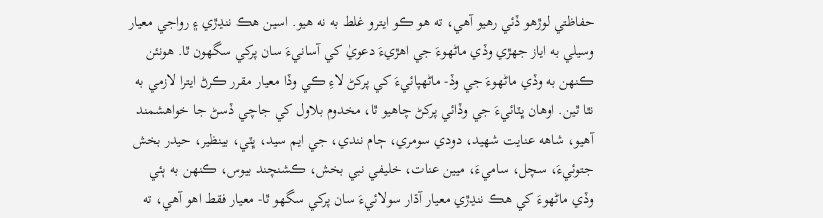حفاظتي لوڙهو ڏئي رهيو آهي، ته هو ڪو ايترو غلط به نه هيو. اسين هڪ ننڍڙي ۽ رواجي معيار وسيلي به اياز جهڙي وڏي ماڻهوءَ جي اهڙيءَ دعويٰ کي آسانيءَ سان پرکي سگهون ٿا. هونئن ڪنهن به وڏي ماڻهوءَ جي وڏ- ماڻهپائيءَ کي پرکڻ لاءِ ڪي وڏا معيار مقرر ڪرڻ ايترا لازمي به نٿا ٿين. اوهان ڀٽائيءَ جي وڏائي پرکڻ چاهيو ٿا، مخدوم بلاول کي جاچي ڏسڻ جا خواهشمند آهيو، شاهه عنايت شهيد، دودي سومري، ڄام نندي، جي ايم سيد، ڀٽي، بينظير، حيدر بخش جتوئيءَ، سچل، ساميءَ، ميين عنات، خليفي نبي بخش، ڪشنچند بيوس، ڪنهن به ٻئي وڏي ماڻهوءَ کي هڪ ننڍڙي معيار آڌار سولائيءَ سان پرکي سگهو ٿا- معيار فقط اهو آهي، ته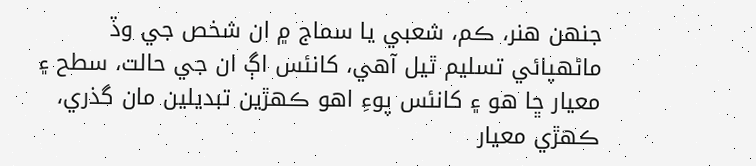جنهن هنر، ڪم، شعبي يا سماج ۾ ان شخص جي وڏ ماڻهپائي تسليم ٿيل آهي، کانئس اڳ ان جي حالت، سطح ۽ معيار ڇا هو ۽ کانئس پوءِ اهو ڪهڙين تبديلين مان گذري، ڪهڙي معيار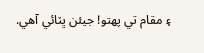۽ مقام تي پهتو! جيئن ڀٽائي آهي.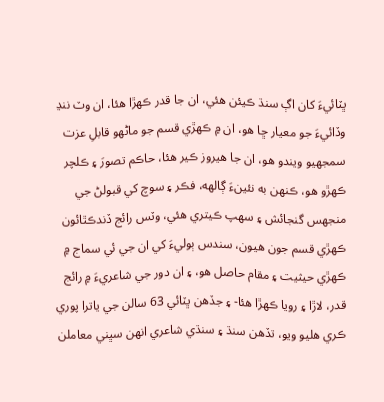ڀٽائيءَ کان اڳ سنڌ ڪيئن هئي، ان جا قدر ڪهڙا هئا، ان وٽ ننڍ وڏائيءَ جو معيار ڇا هو، ان ۾ ڪهڙي قسم جو ماڻهو قابلِ عزت سمجهيو ويندو هو، ان جا هيروز ڪير هئا، حاڪم تصورَ ۽ ڪلچر ڪهڙو هو، ڪنهن به نئينءَ ڳالهه، فڪر ۽ سوچ کي قبولڻ جي منجهس گنجائش ۽ سهپ ڪيتري هئي، وٽس رائج ڏندڪٿائون ڪهڙي قسم جون هيون، سندس ٻوليءَ کي ان جي ئي سماج ۾ ڪهڙي حيثيت ۽ مقام حاصل هو، ۽ ان دور جي شاعريءَ ۾ رائج قدر، لاڙا ۽ رويا ڪهڙا هئا- ۽ جڏهن ڀٽائي 63 سالن جي ياترا پوري ڪري هليو ويو، تڏهن سنڌ ۽ سنڌي شاعري انهن سڀني معاملن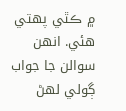۾ ڪٿي پهتي هئي. انهن سوالن جا جواب ڳولي لهڻ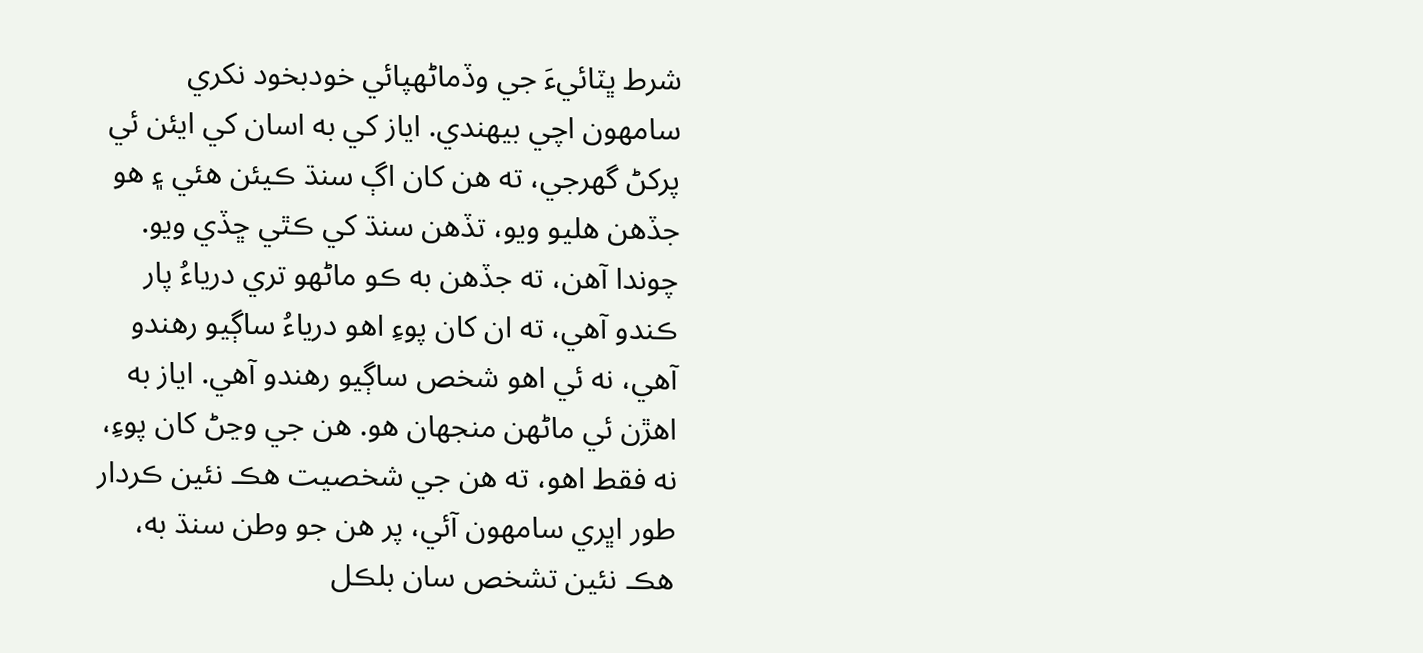شرط ڀٽائيءَ جي وڏماڻهپائي خودبخود نکري سامهون اچي بيهندي. اياز کي به اسان کي ايئن ئي پرکڻ گهرجي، ته هن کان اڳ سنڌ ڪيئن هئي ۽ هو جڏهن هليو ويو، تڏهن سنڌ کي ڪٿي ڇڏي ويو. چوندا آهن، ته جڏهن به ڪو ماڻهو تري درياءُ پار ڪندو آهي، ته ان کان پوءِ اهو درياءُ ساڳيو رهندو آهي، نه ئي اهو شخص ساڳيو رهندو آهي. اياز به اهڙن ئي ماڻهن منجهان هو. هن جي وڃڻ کان پوءِ، نه فقط اهو، ته هن جي شخصيت هڪ نئين ڪردار طور اڀري سامهون آئي، پر هن جو وطن سنڌ به، هڪ نئين تشخص سان بلڪل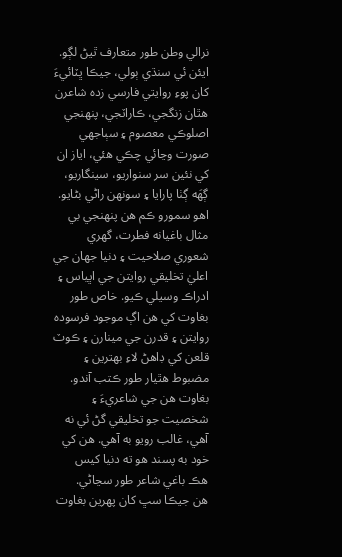نرالي وطن طور متعارف ٿيڻ لڳو. ايئن ئي سنڌي ٻولي، جيڪا ڀٽائيءَ کان پوءِ روايتي فارسي زده شاعرن هٿان زنگجي، ڪاراٽجي، پنهنجي اصلوڪي معصوم ۽ سٻاجهي صورت وڃائي چڪي هئي، اياز ان کي نئين سر سنواريو، سينگاريو، ڳهَه ڳٺا پارايا ۽ سونهن راڻي بڻايو. اهو سمورو ڪم هن پنهنجي بي مثال باغيانه فطرت، گهري شعوري صلاحيت ۽ دنيا جهان جي اعليٰ تخليقي روايتن جي اڀياس ۽ ادراڪ وسيلي ڪيو. خاص طور بغاوت کي هن اڳ موجود فرسوده روايتن ۽ قدرن جي مينارن ۽ ڪوٽ قلعن کي ڊاهڻ لاءِ بهترين ۽ مضبوط هٿيار طور ڪتب آندو. بغاوت هن جي شاعريءَ ۽ شخصيت جو تخليقي گڻ ئي نه آهي، غالب رويو به آهي. هن کي خود به پسند هو ته دنيا کيس هڪ باغي شاعر طور سڃاڻي.
هن جيڪا سڀ کان پهرين بغاوت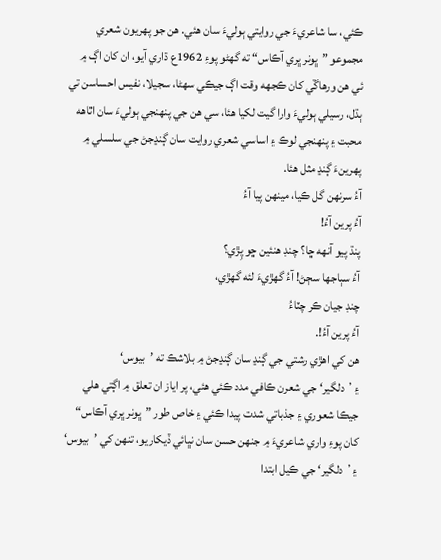ڪئي، سا شاعريءَ جي روايتي ٻوليءَ سان هئي. هن جو پهريون شعري مجموعو ”ڀونر ڀري آڪاس“ ته گهڻو پوءِ 1962ع ڌاري آيو، ان کان اڳ ۾ ئي هن ورهاڱي کان ڪجهه وقت اڳ جيڪي سهڻا، سجيلا، نفيس احساسن تي ٻڌل، رسيلي ٻوليءَ وارا گيت لکيا هئا، سي هن جي پنهنجي ٻوليءَ سان اٿاهه محبت ۽ پنهنجي لوڪ ۽ اساسي شعري روايت سان ڳنڍجڻ جي سلسلي ۾ پهرينءَ ڳنڍ مثل هئا.
آءُ سرنهن گل ڪيا، مينهن پيا آءُ
آءُ پرين آءُ!
پنڌ پيو آنهه ڇا؟ چنڊ هنئين ڇو پِڙي؟
آءُ سٻاجها سڄڻ! آءُ گهڙيءَ لئه گهڙي،
چنڊ جيان ڪر چٽاءُ
آءُ پرين آءُ!.
هن کي اهڙي رشتي جي ڳنڍ سان ڳنڍجڻ ۾ بلاشڪ ته ’بيوس‘
۽ ’دلگير‘ جي شعرن ڪافي مدد ڪئي هئي، پر اياز ان تعلق ۾ اڳتي هلي جيڪا شعوري ۽ جذباتي شدت پيدا ڪئي ۽ خاص طور ”ڀونر ڀري آڪاس“ کان پوءِ واري شاعريءَ ۾ جنهن حسن سان نڀائي ڏيکاريو، تنهن کي ’بيوس‘ ۽ ’دلگير‘ جي ڪيل ابتدا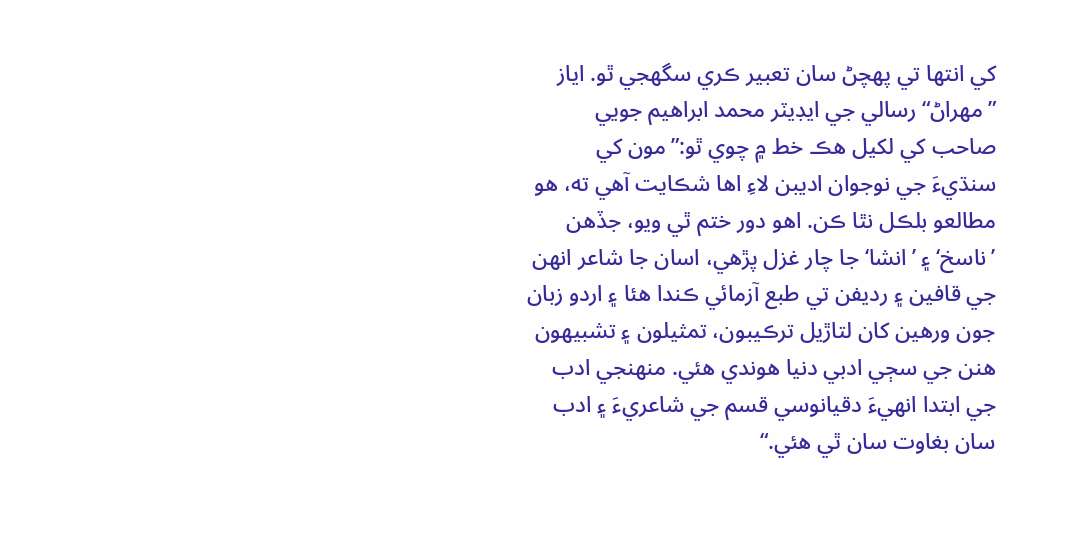کي انتها تي پهچڻ سان تعبير ڪري سگهجي ٿو. اياز ”مهراڻ“ رسالي جي ايڊيٽر محمد ابراهيم جويي صاحب کي لکيل هڪ خط ۾ چوي ٿو:”مون کي سنڌيءَ جي نوجوان اديبن لاءِ اها شڪايت آهي ته، هو مطالعو بلڪل نٿا ڪن. اهو دور ختم ٿي ويو، جڏهن ’ناسخ‘ ۽ ’انشا‘ جا چار غزل پڙهي، اسان جا شاعر انهن جي قافين ۽ رديفن تي طبع آزمائي ڪندا هئا ۽ اردو زبان جون ورهين کان لتاڙيل ترڪيبون، تمثيلون ۽ تشبيهون هنن جي سڄي ادبي دنيا هوندي هئي. منهنجي ادب جي ابتدا انهيءَ دقيانوسي قسم جي شاعريءَ ۽ ادب سان بغاوت سان ٿي هئي.“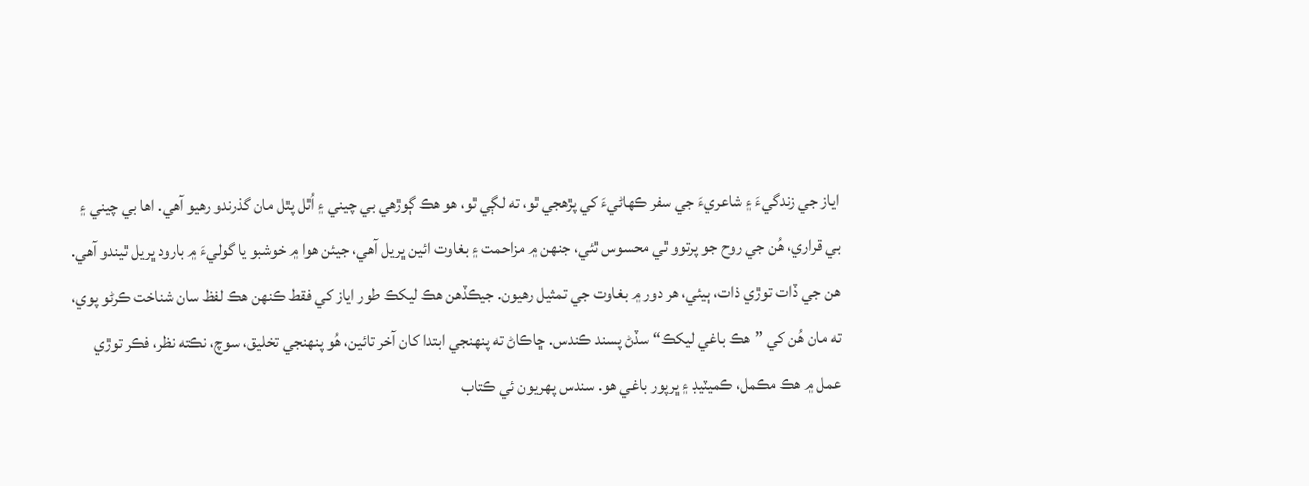اياز جي زندگيءَ ۽ شاعريءَ جي سفر ڪهاڻيءَ کي پڙهجي ٿو، ته لڳي ٿو، هو هڪ ڳوڙهي بي چيني ۽ اُٿل پٿل مان گذرندو رهيو آهي. اها بي چيني ۽ بي قراري، هُن جي روح جو پرتوو ٿي محسوس ٿئي، جنهن ۾ مزاحمت ۽ بغاوت ائين ڀريل آهي، جيئن هوا ۾ خوشبو يا گوليءَ ۾ بارود ڀريل ٿيندو آهي. هن جي ڏات توڙي ذات، ٻيئي، هر دور ۾ بغاوت جي تمثيل رهيون. جيڪڏهن هڪ ليکڪ طور اياز کي فقط ڪنهن هڪ لفظ سان شناخت ڪرڻو پوي، ته مان هُن کي ”هڪ باغي ليکڪ“ سڏڻ پسند ڪندس. ڇاڪاڻ ته پنهنجي ابتدا کان آخر تائين، هُو پنهنجي تخليق، سوچ، نڪته نظر، فڪر توڙي عمل ۾ هڪ مڪمل، ڪميٽيڊ ۽ ڀرپور باغي هو. سندس پهريون ئي ڪتاب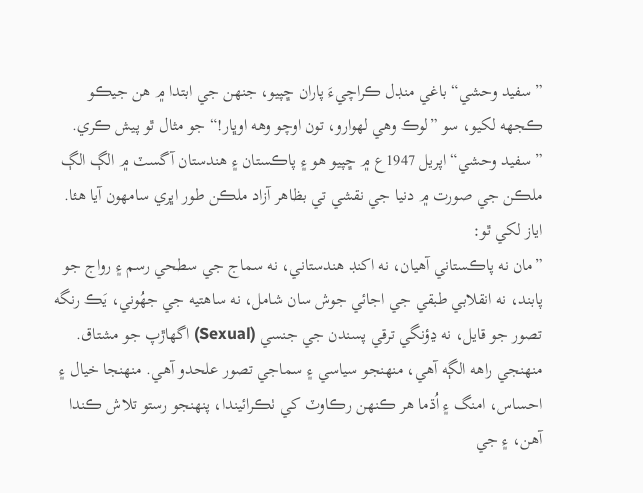”سفيد وحشي“ باغي منڊل ڪراچيءَ پاران ڇپيو، جنهن جي ابتدا ۾ هن جيڪو ڪجهه لکيو، سو ”لوڪ وهي لهوارو، تون اوچو وهه اوڀار!“ جو مثال ٿو پيش ڪري. ”سفيد وحشي“ اپريل 1947ع ۾ ڇپيو هو ۽ پاڪستان ۽ هندستان آگسٽ ۾ الڳ الڳ ملڪن جي صورت ۾ دنيا جي نقشي تي بظاهر آزاد ملڪن طور اڀري سامهون آيا هئا. اياز لکي ٿو:
”مان نه پاڪستاني آهيان، نه اکنڊ هندستاني، نه سماج جي سطحي رسم ۽ رواج جو پابند، نه انقلابي طبقي جي اجائي جوش سان شامل، نه ساهتيه جي جهُوني، يَڪ رنگه تصور جو قايل، نه ڍؤنگي ترقي پسندن جي جنسي (Sexual) اگهاڙپ جو مشتاق. منهنجي راهه الڳه آهي، منهنجو سياسي ۽ سماجي تصور علحدو آهي. منهنجا خيال ۽ احساس، امنگ ۽ اُڌما هر ڪنهن رڪاوٽ کي ٺڪرائيندا، پنهنجو رستو تلاش ڪندا آهن، ۽ جي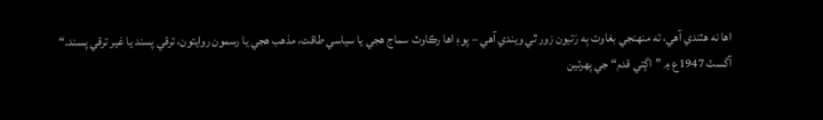اها نه هٽندي آهي، ته منهنجي بغاوت ٻه رَتيون زور ٿي ويندي آهي – پوءِ اها رڪاوٽ سماج هجي يا سياسي طاقت، مذهب هجي يا رسمون روايتون، ترقي پسند يا غير ترقي پسند.“
آگسٽ 1947ع ۾ ”اڳتي قدم“ جي پهرئين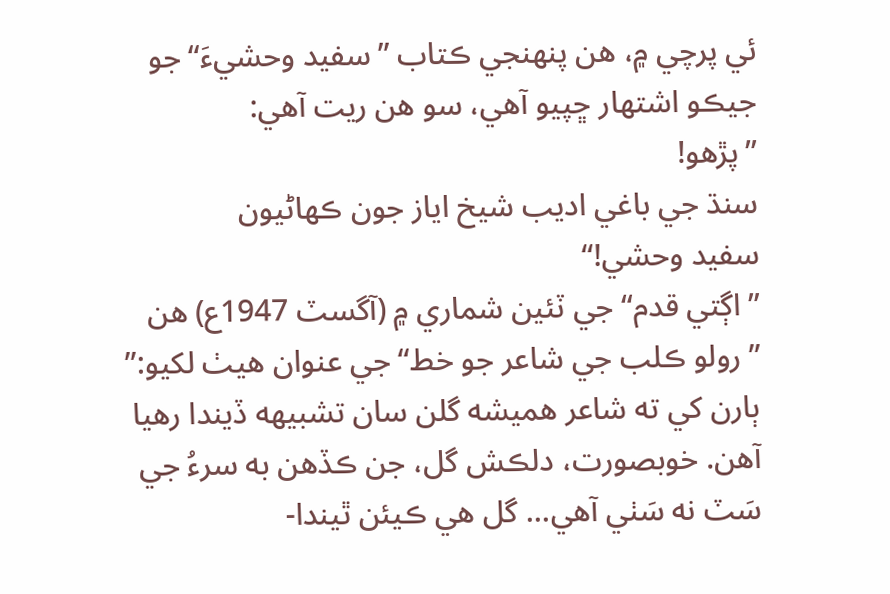ئي پرچي ۾، هن پنهنجي ڪتاب ”سفيد وحشيءَ“ جو جيڪو اشتهار ڇپيو آهي، سو هن ريت آهي:
”پڙهو!
سنڌ جي باغي اديب شيخ اياز جون ڪهاڻيون
سفيد وحشي!“
”اڳتي قدم“ جي ٽئين شماري ۾ (آگسٽ 1947ع) هن ”رولو ڪلب جي شاعر جو خط“ جي عنوان هيٺ لکيو:” ٻارن کي ته شاعر هميشه گلن سان تشبيهه ڏيندا رهيا آهن. خوبصورت، دلڪش گل، جن ڪڏهن به سرءُ جي سَٽ نه سَٺي آهي... گل هي ڪيئن ٿيندا-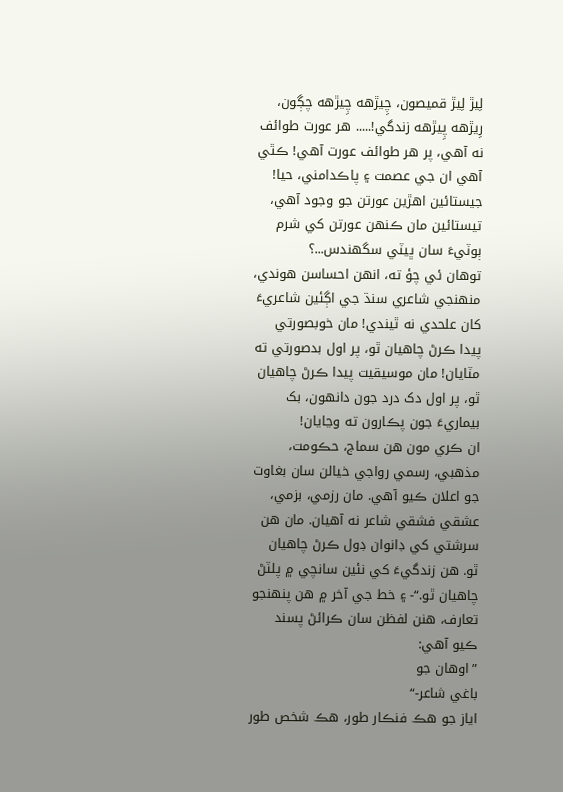لِيڙ لِيڙ قميصون، چِيڙهه چِيڙهه چڳون، رِيڙهه پِيڙهه زندگي!..... هر عورت طوائف نه آهي، پر هر طوائف عورت آهي! ڪٿي آهي ان جي عصمت ۽ پاڪدامني، حيا! جيستائين اهڙين عورتن جو وجود آهي، تيستائين مان ڪنهن عورتن کي شرم ٻوٽيءَ سان ڀيٽي سگهندس...؟
توهان ئي چؤ ته، انهن احساسن هوندي، منهنجي شاعري سنڌ جي اڳئين شاعريءَ کان علحدي نه ٿيندي! مان خوبصورتي پيدا ڪرڻ چاهيان ٿو، پر اول بدصورتي ته مٽايان! مان موسيقيت پيدا ڪرڻ چاهيان ٿو، پر اول دک درد جون دانهون، بک بيماريءَ جون پڪارون ته وڃايان!
ان ڪري مون هن سماج، حڪومت، مذهبي، رسمي رواجي خيالن سان بغاوت جو اعلان ڪيو آهي. مان رزمي، بزمي، عشقي فشقي شاعر نه آهيان. مان هن سرشتي کي ڊانوان ڊول ڪرڻ چاهيان ٿو. هن زندگيءَ کي نئين سانچي ۾ پلٽڻ چاهيان ٿو.“- ۽ خط جي آخر ۾ هن پنهنجو تعارف، هنن لفظن سان ڪرائڻ پسند ڪيو آهي:
”اوهان جو
باغي شاعر-“
اياز جو هڪ فنڪار طور، هڪ شخص طور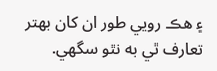۽ هڪ رويي طور ان کان بهتر تعارف ٿي به نٿو سگهي.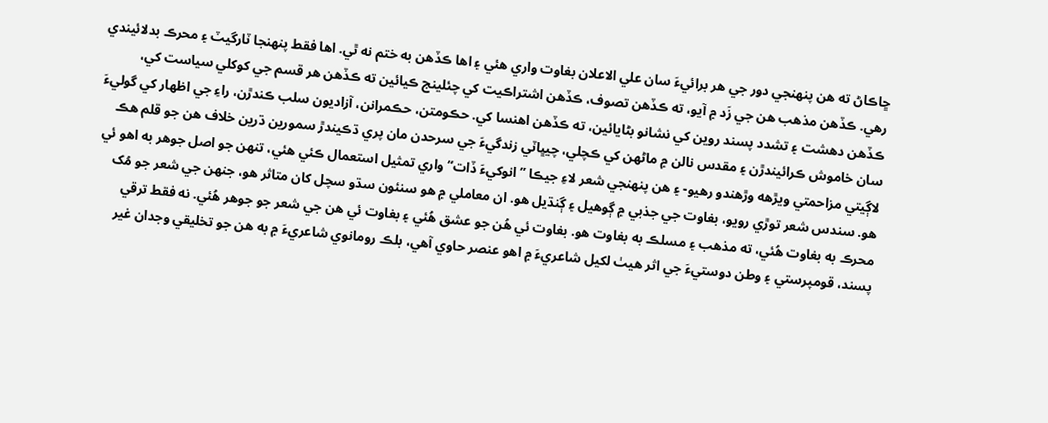ڇاڪاڻ ته هن پنهنجي دور جي هر برائيءَ سان علي الاعلان بغاوت واري هئي ۽ اها ڪڏهن به ختم نه ٿي. اها فقط پنهنجا ٽارگيٽ ۽ محرڪ بدلائيندي رهي. ڪڏهن مذهب هن جي زَد ۾ آيو، ته ڪڏهن تصوف، ڪڏهن اشتراڪيت کي چئلينج ڪيائين ته ڪڏهن هر قسم جي کوکلي سياست کي، ڪڏهن دهشت ۽ تشدد پسند روين کي نشانو بڻايائين، ته ڪڏهن اهنسا کي. حڪومتن، حڪمرانن، آزاديون سلب ڪندڙن، راءِ جي اظهار کي گوليءَ سان خاموش ڪرائيندڙن ۽ مقدس نالن ۾ ماڻهن کي ڪچلي، چيڀاٽي زندگيءَ جي سرحدن مان پري ڌڪيندڙ سمورين ڌرين خلاف هن جو قلم هڪ لاڳيتي مزاحمتي ويڙهه وڙهندو رهيو- ۽ هن پنهنجي شعر لاءِ جيڪا ”انوکيءَ ڏات“ واري تمثيل استعمال ڪئي هئي، تنهن جو اصل جوهر به اهو ئي هو. سندس شعر توڙي رويو، بغاوت جي جذبي ۾ ڳوهيل ۽ ڳنڌيل هو. ان معاملي ۾ هو سنئون سڌو سچل کان متاثر هو، جنهن جي شعر جو مُک محرڪ به بغاوت هُئي، ته مذهب ۽ مسلڪ به بغاوت هو. بغاوت ئي هُن جو عشق هُئي ۽ بغاوت ئي هن جي شعر جو جوهر هُئي. نه فقط ترقي پسند، قومپرستي ۽ وطن دوستيءَ جي اثر هيٺ لکيل شاعريءَ ۾ اهو عنصر حاوي آهي، بلڪ رومانوي شاعريءَ ۾ به هن جو تخليقي وجدان غير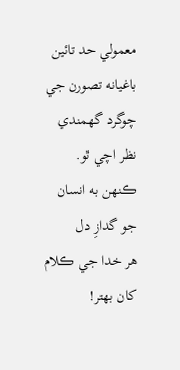معمولي حد تائين باغيانه تصورن جي چوگرد گهمندي نظر اچي ٿو.
ڪنهن به انسان جو گدازِ دل
هر خدا جي ڪلام کان بهتر!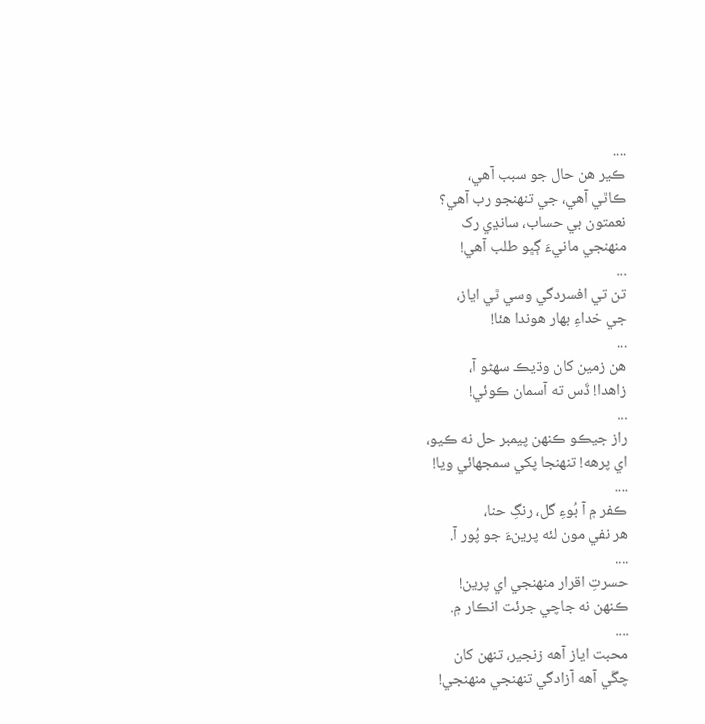....
ڪير هن حال جو سبب آهي،
ڪاٿي آهي، جي تنهنجو رب آهي؟
نعمتون بي حساب، سانڍي رک
منهنجي مانيءَ ڳڀو طلب آهي!
...
تن تي افسردگي وسي ٿي اياز،
جي خداءِ بهار هوندا هئا!
...
هن زمين کان وڌيڪ سهڻو آ،
زاهدا! ڏَس ته آسمان ڪوئي!
...
راز جيڪو ڪنهن پيمبر حل نه ڪيو،
اي پرهه! تنهنجا پکي سمجهائي ويا!
....
ڪفر ۾ آ بُوءِ گل، رنگِ حنا،
هر نفي مون لئه پرينءَ جو پُور آ.
....
حسرتِ اقرار منهنجي اي پرين!
ڪنهن نه جاچي جرئت انڪار ۾.
....
محبت اياز آهه زنجير، تنهن کان
چڱي آهه آزادگي تنهنجي منهنجي!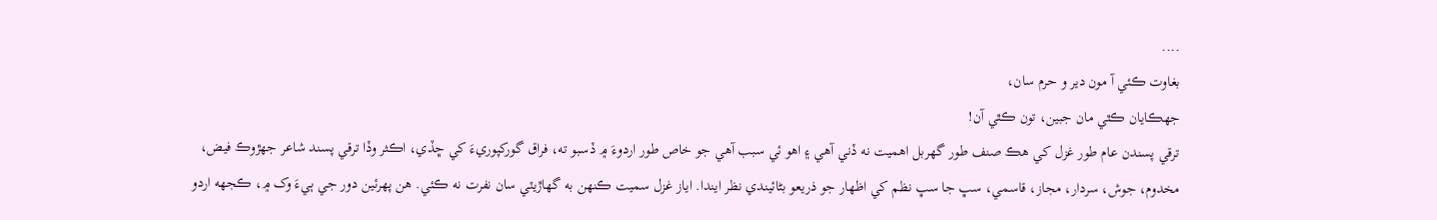....
بغاوت ڪئي آ مون دير و حرم سان،
جهڪايان ڪٿي مان جبين، تون ڪٿي آن!
ترقي پسندن عام طور غزل کي هڪ صنف طور گهربل اهميت نه ڏني آهي ۽ اهو ئي سبب آهي جو خاص طور اردوءَ ۾ ڏسبو ته، فراق گورکپوريءَ کي ڇڏي، اڪثر وڏا ترقي پسند شاعر جهڙوڪ فيض، مخدوم، جوش، سردار، مجاز، قاسمي، سڀ جا سڀ نظم کي اظهار جو ذريعو بڻائيندي نظر ايندا. اياز غزل سميت ڪنهن به گهاڙيٽي سان نفرت نه ڪئي. هن پهرئين دور جي ٻيءَ وک ۾، ڪجهه اردو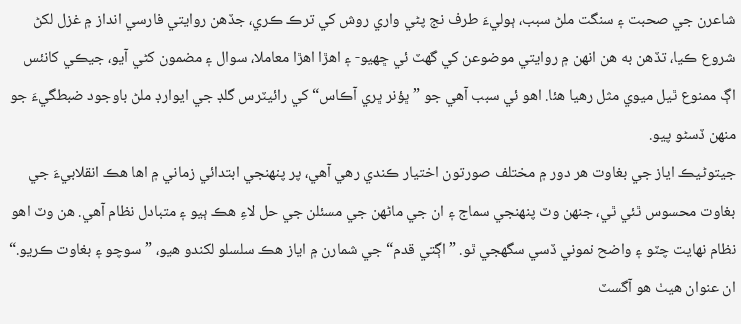شاعرن جي صحبت ۽ سنگت ملڻ سبب، ٻوليءَ طرف نج پڻي واري روش کي ترڪ ڪري، جڏهن روايتي فارسي انداز ۾ غزل لکڻ شروع ڪيا، تڏهن به هن انهن ۾ روايتي موضوعن کي گهٽ ئي ڇهيو- ۽ اهڙا اهڙا معاملا، سوال ۽ مضمون کڻي آيو، جيڪي کانئس اڳ ممنوع ٿيل ميوي مثل رهيا هئا. اهو ئي سبب آهي جو ” ڀؤنر ڀري آڪاس“ کي رائيٽرس گلڊ جي ايوارڊ ملڻ باوجود ضبطگيءَ جو منهن ڏسڻو پيو.
جيتوڻيڪ اياز جي بغاوت هر دور ۾ مختلف صورتون اختيار ڪندي رهي آهي، پر پنهنجي ابتدائي زماني ۾ اها هڪ انقلابيءَ جي بغاوت محسوس ٿئي ٿي، جنهن وٽ پنهنجي سماج ۽ ان جي ماڻهن جي مسئلن جي حل لاءِ هڪ ٻيو ۽ متبادل نظام آهي. هن وٽ اهو نظام نهايت چٽو ۽ واضح نموني ڏسي سگهجي ٿو. ”اڳتي قدم“ جي شمارن ۾ اياز هڪ سلسلو لکندو هيو، ”سوچو ۽ بغاوت ڪريو.“ ان عنوان هيٺ هو آگسٽ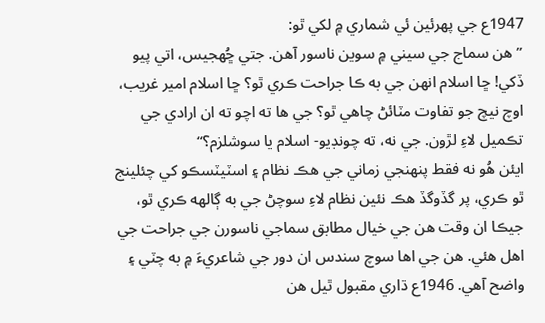1947ع جي پهرئين ئي شماري ۾ لکي ٿو:
”هن سماج جي سيني ۾ سوين ناسور آهن. جتي ڇُهجيس، اتي پيو ڏکي! ڇا اسلام انهن جي به ڪا جراحت ڪري ٿو؟ ڇا اسلام امير غريب، اوچ نيچ جو تفاوت مٽائڻ چاهي ٿو؟ جي ها ته اچو ته ان ارادي جي تڪميل لاءِ لڙون. جي نه، ته چونڊيو- اسلام يا سوشلزم؟“
ايئن هُو نه فقط پنهنجي زماني جي هڪ نظام ۽ اسٽيٽسڪو کي چئلينج ٿو ڪري، پر گڏوگڏ هڪ نئين نظام لاءِ سوچڻ جي به ڳالهه ڪري ٿو، جيڪا ان وقت هن جي خيال مطابق سماجي ناسورن جي جراحت جي اهل هئي. هن جي اها سوچ سندس ان دور جي شاعريءَ ۾ به چٽي ۽ واضح آهي. 1946ع ڌاري مقبول ٿيل هن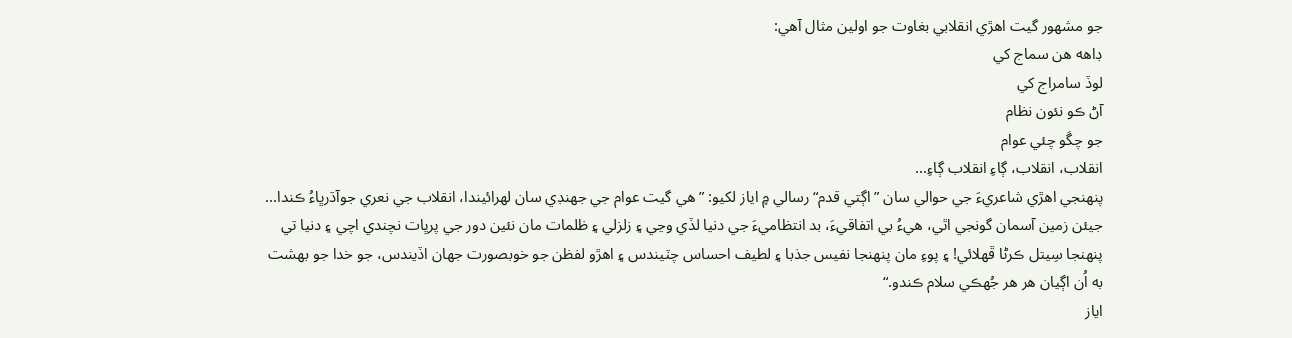جو مشهور گيت اهڙي انقلابي بغاوت جو اولين مثال آهي:
ڊاهه هن سماج کي
لوڏ سامراج کي
آڻ ڪو نئون نظام
جو چڱو چئي عوام
انقلاب، انقلاب، ڳاءِ انقلاب ڳاءِ...
پنهنجي اهڙي شاعريءَ جي حوالي سان ”اڳتي قدم“ رسالي ۾ اياز لکيو: ”هي گيت عوام جي جهنڊي سان لهرائيندا، انقلاب جي نعري جوآڌرڀاءُ ڪندا... جيئن زمين آسمان گونجي اٿي، هيءُ بي اتفاقيءَ، بد انتظاميءَ جي دنيا لڏي وڃي ۽ زلزلي ۽ ظلمات مان نئين دور جي پرڀات نچندي اچي ۽ دنيا تي پنهنجا سِيتل ڪرڻا ڦهلائي! ۽ پوءِ مان پنهنجا نفيس جذبا ۽ لطيف احساس چٽيندس ۽ اهڙو لفظن جو خوبصورت جهان اڏيندس، جو خدا جو بهشت به اُن اڳيان هر هر جُهڪي سلام ڪندو.“
اياز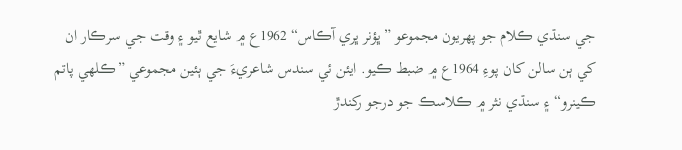جي سنڌي ڪلام جو پهريون مجموعو ”ڀؤنر ڀري آڪاس“ 1962ع ۾ شايع ٿيو ۽ وقت جي سرڪار ان کي ٻن سالن کان پوءِ 1964ع ۾ ضبط ڪيو. ايئن ئي سندس شاعريءَ جي ٻئين مجموعي ”ڪلهي پاتم ڪينرو“ ۽ سنڌي نثر ۾ ڪلاسڪ جو درجو رکندڙ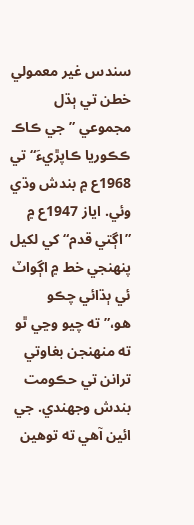سندس غير معمولي خطن تي ٻڌل مجموعي ”جي ڪاڪ ڪڪوريا ڪاپڙيءَ“ تي 1968ع ۾ بندش وڌي وئي. اياز 1947ع ۾ ”اڳتي قدم“ کي لکيل پنهنجي خط ۾ اڳواٽ ئي ٻڌائي چڪو هو،”ته چيو وڃي ٿو ته منهنجن بغاوتي ترانن تي حڪومت بندش وجهندي. جي ائين آهي ته توهين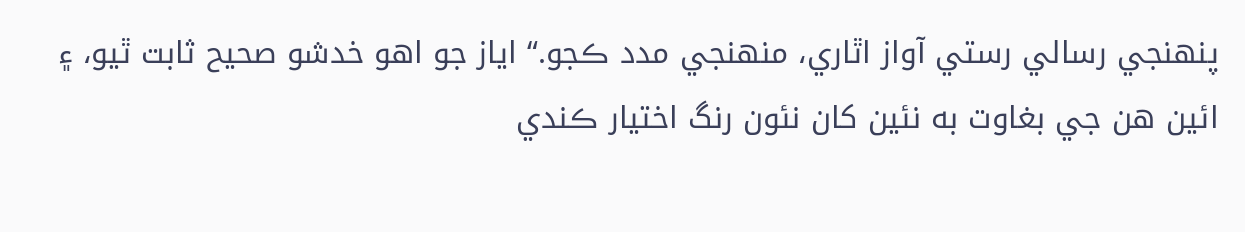پنهنجي رسالي رستي آواز اٿاري، منهنجي مدد ڪجو.“ اياز جو اهو خدشو صحيح ثابت ٿيو، ۽ ائين هن جي بغاوت به نئين کان نئون رنگ اختيار ڪندي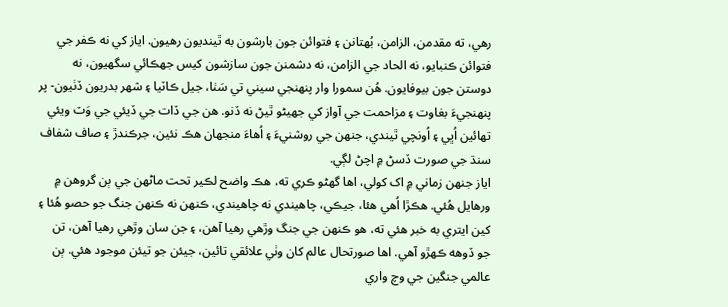رهي، ته مقدمن، الزامن، بُهتانن ۽ فتوائن جون بارشون به ٿينديون رهيون. اياز کي نه ڪفر جي فتوائن ڪنبايو، نه الحاد جي الزامن، نه دشمنن جون سازشون کيس جهڪائي سگهيون، نه دوستن جون بيوفايون. هُن سمورا وار پنهنجي سيني تي سَٺا، جيل ڪاٽيا ۽ شهر بدريون ڏٺيون- پر پنهنجيءَ بغاوت ۽ مزاحمت جي آواز کي جهيڻو ٿيڻ نه ڏنو. هن جي ڏات جي ڏيئي جي وَٽ ويئي تهائين اُڀي ۽ اُونچي ٿيندي، جنهن جي روشنيءَ ۽ اُهاءَ منجهان هڪ نئين، جرڪندڙ ۽ صاف شفاف سنڌ جي صورت ڏسڻ ۾ اچڻ لڳي.
اياز جنهن زماني ۾ اک کولي، اها گهڻو ڪري ته، هڪ واضح لڪير تحت ماڻهن جي ٻن گروهن ۾ ورهايل هُئي. هڪڙا اُهي هئا، جيڪي، چاهيندي نه چاهيندي، ڪنهن نه ڪنهن جنگ جو حصو هُئا ۽ کين ايتري به خبر هئي ته، هو ڪنهن جي جنگ وڙهي رهيا آهن، ۽ جن سان وڙهي رهيا آهن، تن جو ڏوهه ڪهڙو آهي. اها صورتحال عالم کان وٺي علائقي تائين، جيئن جو تيئن موجود هئي. ٻن عالمي جنگين جي وچ واري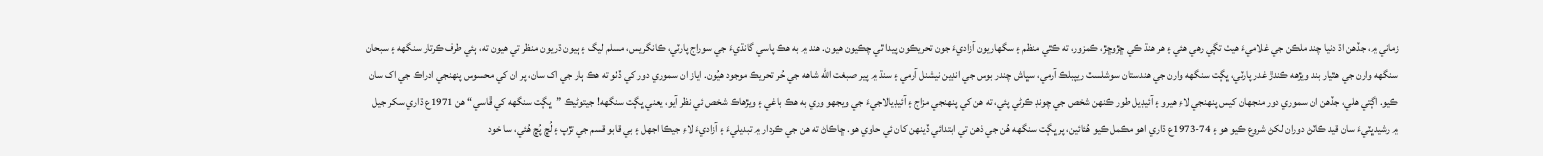زماني ۾، جڏهن اڌ دنيا چند ملڪن جي غلاميءَ هيٺ تڳي رهي هئي ۽ هر هنڌ ڪي ڇڙوڇڙ، ڪمزور، ته ڪٿي منظم ۽ سگهاريون آزاديءَ جون تحريڪون پيدا ٿي چڪيون هيون. هند ۾ به هڪ پاسي گانڌيءَ جي سوراج پارٽي، ڪانگريس، مسلم ليگ ۽ ٻيون ڌريون منظر تي هيون ته، ٻئي طرف ڪرتار سنگهه ۽ سبحان سنگهه وارن جي هٿيار بند ويڙهه ڪندڙ غدر پارٽي، ڀڳت سنگهه وارن جي هندستان سوشلسٽ ريپبلڪ آرمي، سڀاش چندر بوس جي انڊين نيشنل آرمي ۽ سنڌ ۾ پير صبغت الله شاهه جي حُر تحريڪ موجود هيُون. اياز ان سموري دور کي ڏٺو ته هڪ ٻار جي اک سان، پر ان کي محسوس پنهنجي ادراڪ جي اک سان ڪيو. اڳتي هلي، جڏهن ان سموري دور منجهان کيس پنهنجي لاءِ هيرو ۽ آئيڊيل طور ڪنهن شخص جي چونڊ ڪرڻي پئي، ته هن کي پنهنجي مزاج ۽ آئيڊيالاجيءَ جي ويجهو وري به هڪ باغي ۽ ويڙهاڪ شخص ئي نظر آيو، يعني ڀڳت سنگهه! جيتوڻيڪ ”ڀڳت سنگهه کي ڦاسي“ هن 1971ع ڌاري سکر جيل ۾ رشيدڀٽيءَ سان قيد ڪاٽڻ دوران لکڻ شروع ڪيو هو ۽ 74-1973ع ڌاري اهو مڪمل ڪيو هُئائين، پر ڀڳت سنگهه هُن جي ذهن تي ابتدائي ڏينهن کان ئي حاوي هو. ڇاڪاڻ ته هن جي ڪردار ۾ تبديليءَ ۽ آزاديءَ لاءِ جيڪا اجهل ۽ بي قابو قسم جي تڙپ ۽ لُڇ پُڇ هُئي، سا خود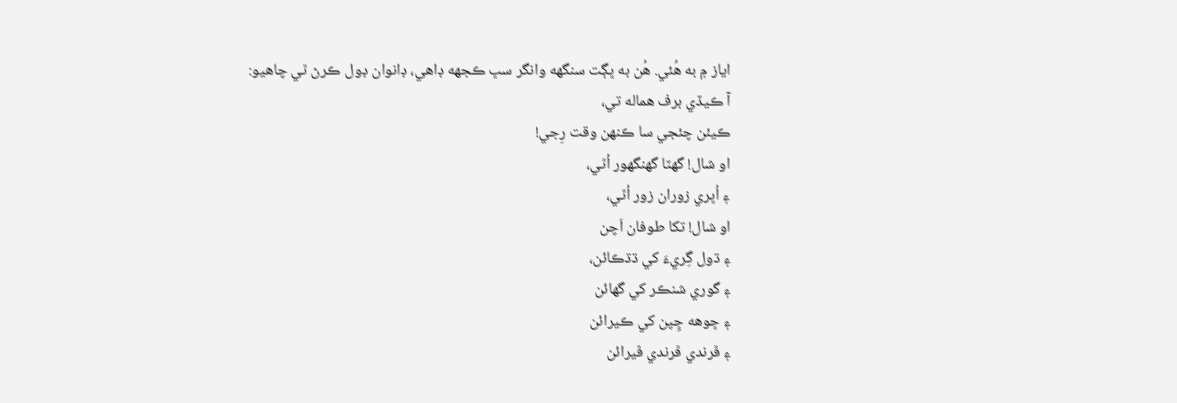اياز ۾ به هُئي. هُن به ڀڳت سنگهه وانگر سڀ ڪجهه ڊاهي، ڊانوان ڊول ڪرڻ ٿي چاهيو:
آ ڪيڏي برف هماله تي،
ڪيئن چئجي سا ڪنهن وقت رِجي!
او شال! گهٽا گهنگهور اُٿي،
۽ اُڀري زوران زور اُٿي،
او شال! تکا طوفان اَچن
۽ ڌول گِريءَ کي ڌڌڪائن،
۽ گوري شنڪر کي گهائن
۽ ڇوهه ڇِپن کي ڪيرائن
۽ ڦرندي ڦرندي ڦيرائن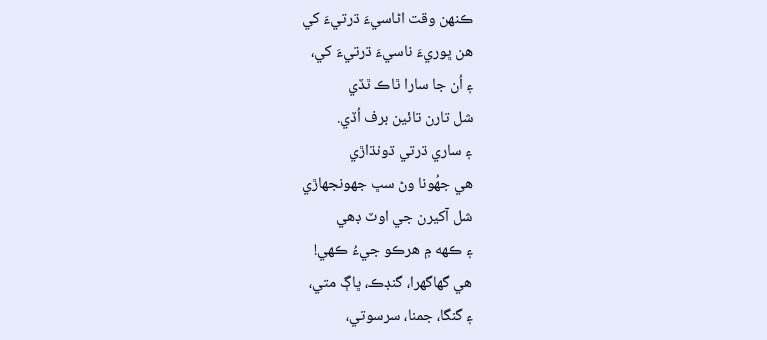ڪنهن وقت اڻاسيءَ ڌرتيءَ کي
هن ڀوريءَ ناسيءَ ڌرتيءَ کي،
۽ اُن جا سارا ٿاڪ ٿڏي
شل تارن تائين برف اُڏي.
۽ ساري ڌرتي ڌونڌاڙي
هي جهُونا وڻ سڀ جهونجهاڙي
شل آکيرن جي اوٽ ڊهي
۽ ڪهه ۾ هرڪو جيءُ ڪهي!
هي گهاگهرا، گنڊڪ، ڀاڳ متي،
۽ گنگا، جمنا، سرسوتي،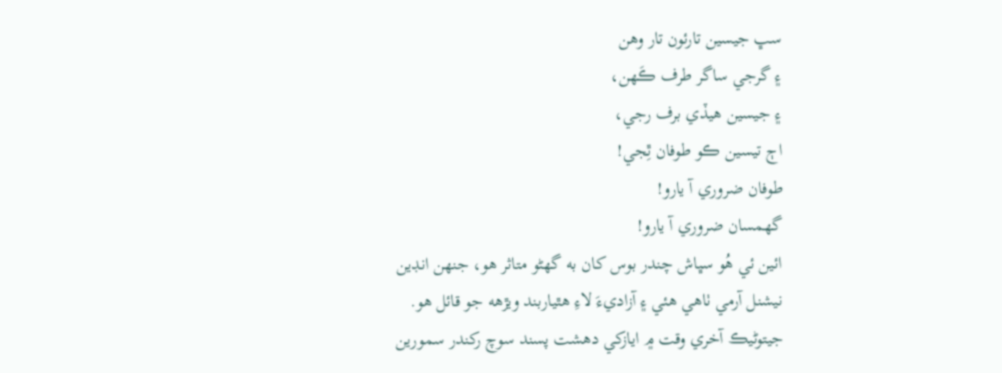سڀ جيسين تارئون تار وهن
۽ گرجي ساگر طرف ڪَهن،
۽ جيسين هيڏي برف رجي،
اڄ تيسين ڪو طوفان ٿِجي!
طوفان ضروري آ يارو!
گهمسان ضروري آ يارو!
ائين ئي هُو سڀاش چندر بوس کان به گهڻو متاثر هو، جنهن انڊين نيشنل آرمي ٺاهي هئي ۽ آزاديءَ لاءِ هٿياربند ويڙهه جو قائل هو. جيتوڻيڪ آخري وقت ۾ ايازکي دهشت پسند سوچ رکندر سمورين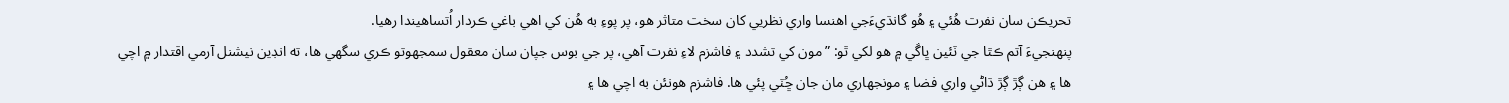تحريڪن سان نفرت هُئي ۽ هُو گانڌيءَجي اهنسا واري نظريي کان سخت متاثر هو، پر پوءِ به هُن کي اهي باغي ڪردار اُتساهيندا رهيا.
پنهنجيءَ آتم ڪٿا جي ٽئين ڀاڱي ۾ هو لکي ٿو: ”مون کي تشدد ۽ فاشزم لاءِ نفرت آهي، پر جي بوس جپان سان معقول سمجهوتو ڪري سگهي ها، ته انڊين نيشنل آرمي اقتدار ۾ اچي ها ۽ هن ڳڙ ڳڙ ڌاڻي واري فضا ۽ مونجهاري مان جان ڇُٽي پئي ها. فاشزم هونئن به اچي ها ۽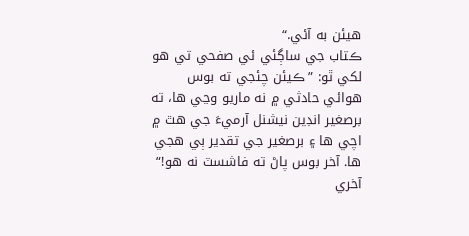هيئن به آئي.“
ڪتاب جي ساڳئي ئي صفحي تي هو لکي ٿو: ”ڪيئن چئجي ته بوس هوائي حادثي ۾ نه ماريو وڃي ها، ته برصغير انڊين نيشنل آرميءَ جي هٿ ۾ اچي ها ۽ برصغير جي تقدير ٻي هجي ها. آخر بوس پاڻ ته فاشسٽ نه هو!“
آخري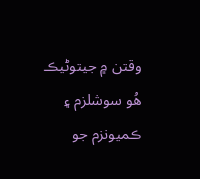وقتن ۾ جيتوڻيڪ هُو سوشلزم ۽ ڪميونزم جو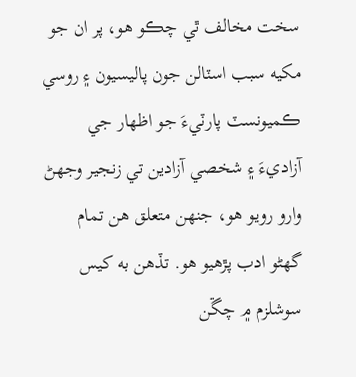سخت مخالف ٿي چڪو هو، پر ان جو مکيه سبب اسٽالن جون پاليسيون ۽ روسي ڪميونسٽ پارٽيءَ جو اظهار جي آزاديءَ ۽ شخصي آزادين تي زنجير وجهڻ وارو رويو هو، جنهن متعلق هن تمام گهڻو ادب پڙهيو هو. تڏهن به کيس سوشلزم ۾ چڱن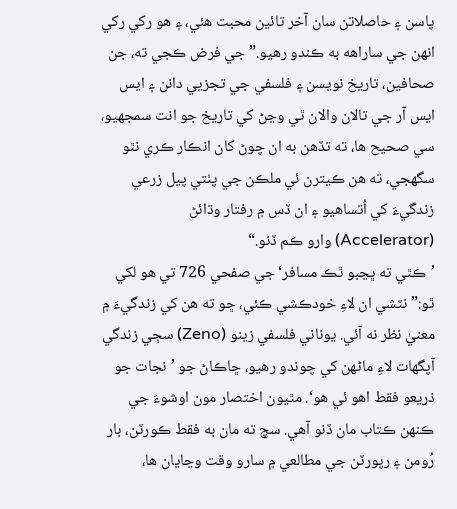پاسن ۽ حاصلاتن سان آخر تائين محبت هئي، ۽ هو رکي رکي انهن جي ساراهه به ڪندو رهيو.” جي فرض ڪجي ته، جن صحافين، تاريخ نويسن ۽ فلسفي جي تجزيي دانن ۽ ايس ايس آر جي تالان والان ٿي وڃڻ کي تاريخ جو انت سمجهيو، سي صحيح ها، ته تڏهن به ان چوڻ کان انڪار ڪري نٿو سگهجي، ته هن ڪيترن ئي ملڪن جي پٺتي پيل زرعي زندگيءَ کي اُتساهيو ۽ ان ڏس ۾ رفتار وڌائڻ (Accelerator) وارو ڪم ڏنو.“
’ڪٿي ته ڀڃبو ٿڪ مسافر‘ جي صفحي 726 تي هو لکي ٿو:”نٽشي ان لاءِ خودڪشي ڪئي، ڇو ته هن کي زندگيءَ ۾ معنيٰ نظر نه آئي. يوناني فلسفي زينو (Zeno) سڄي زندگي آپگهات لاءِ ماڻهن کي چوندو رهيو، ڇاڪاڻ جو ’نجات جو ذريعو فقط اهو ئي هو‘. مٿيون اختصار مون اوشوءَ جي ڪنهن ڪتاب مان ڏنو آهي. سچ ته مان به فقط ڪورٽن، بار رُومن ۽ رپورٽن جي مطالعي ۾ سارو وقت وڃايان ها،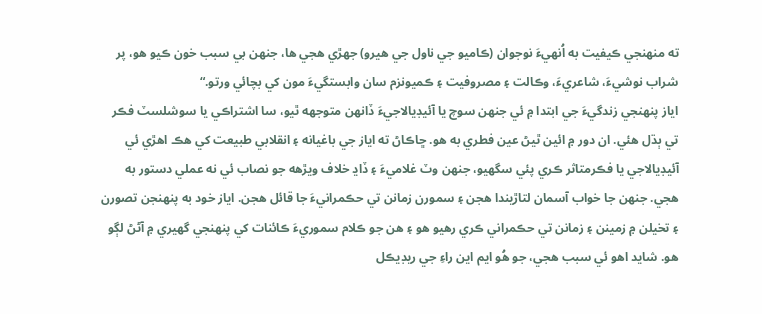ته منهنجي ڪيفيت به اُنهيءَ نوجوان (ڪاميو جي ناول جي هيرو) جهڙي هجي ها، جنهن بي سبب خون ڪيو هو، پر شراب نوشيءَ، شاعريءَ، وڪالت ۽ مصروفيت ۽ ڪميونزم سان وابستگيءَ مون کي بچائي ورتو.“
اياز پنهنجي زندگيءَ جي ابتدا ۾ ئي جنهن سوچ يا آئيڊيالاجيءَ ڏانهن متوجهه ٿيو، سا اشتراڪي يا سوشلسٽ فڪر تي ٻڌل هئي. ان دور ۾ ائين ٿيڻ عين فطري به هو. ڇاڪاڻ ته اياز جي باغيانه ۽ انقلابي طبيعت کي هڪ اهڙي ئي آئيڊيالاجي يا فڪرمتاثر ڪري پئي سگهيو، جنهن وٽ غلاميءَ ۽ ڏاڍ خلاف ويڙهه جو نصاب ئي نه عملي دستور به هجي. جنهن جا خواب آسمان لتاڙيندا هجن ۽ سمورن زمانن تي حڪمرانيءَ جا قائل هجن. اياز خود به پنهنجن تصورن ۽ تخيلن ۾ زمينن ۽ زمانن تي حڪمراني ڪري رهيو هو ۽ هن جو ڪلام سموريءَ ڪائنات کي پنهنجي گهيري ۾ آڻڻ لڳو هو. شايد اهو ئي سبب هجي، جو هُو ايم اين راءِ جي ريڊيڪل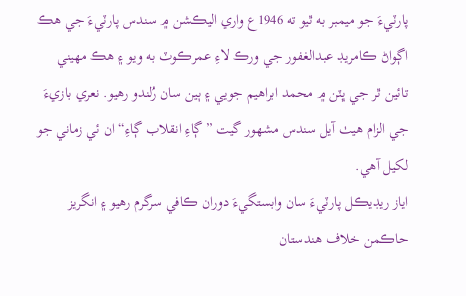پارٽيءَ جو ميمبر به ٿيو ته 1946ع واري اليڪشن ۾ سندس پارٽيءَ جي هڪ اڳواڻ ڪامريڊ عبدالغفور جي ورڪ لاءِ عمرڪوٽ به ويو ۽ هڪ مهيني تائين ٿر جي ڀٽن ۾ محمد ابراهيم جويي ۽ ٻين سان رُلندو رهيو. نعري بازيءَ جي الزام هيٺ آيل سندس مشهور گيت ”ڳاءِ انقلاب ڳاءِ“ ان ئي زماني جو لکيل آهي.
اياز ريڊيڪل پارٽيءَ سان وابستگيءَ دوران ڪافي سرگرم رهيو ۽ انگريز حاڪمن خلاف هندستان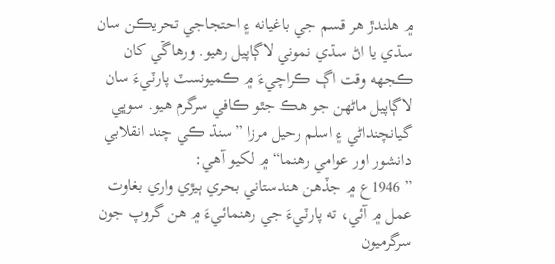۾ هلندڙ هر قسم جي باغيانه ۽ احتجاجي تحريڪن سان سڌي يا اڻ سڌي نموني لاڳاپيل رهيو. ورهاڱي کان ڪجهه وقت اڳ ڪراچيءَ ۾ ڪميونسٽ پارٽيءَ سان لاڳاپيل ماڻهن جو هڪ جٿو ڪافي سرگرم هيو. سوڀي گيانچنداڻي ۽ اسلم رحيل مرزا ”سنڌ ڪي چند انقلابي دانشور اور عوامي رهنما“ ۾ لکيو آهي:
” 1946ع ۾ جڏهن هندستاني بحري ٻيڙي واري بغاوت عمل ۾ آئي، ته پارٽيءَ جي رهنمائيءَ ۾ هن گروپ جون سرگرميون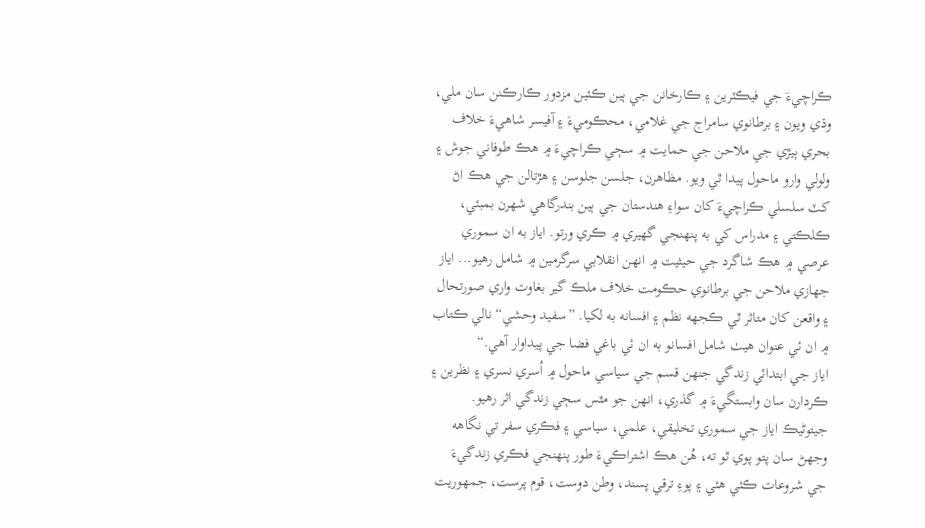ڪراچيءَ جي فيڪٽرين ۽ ڪارخانن جي ٻين ڪئين مزدور ڪارڪنن سان ملي، وڌي ويون ۽ برطانوي سامراج جي غلامي، محڪوميءَ ۽ آفيسر شاهيءَ خلاف بحري ٻيڙي جي ملاحن جي حمايت ۾ سڄي ڪراچيءَ ۾ هڪ طوفاني جوش ۽ ولولي وارو ماحول پيدا ٿي ويو. مظاهرن، جلسن جلوسن ۽ هڙتالن جي هڪ اڻ کٽ سلسلي ڪراچيءَ کان سواءِ هندستان جي ٻين بندرگاهي شهرن بمبئي، ڪلڪتي ۽ مدراس کي به پنهنجي گهيري ۾ ڪري ورتو. اياز به ان سموري عرصي ۾ هڪ شاگرد جي حيثيت ۾ انهن انقلابي سرگرمين ۾ شامل رهيو... اياز جهازي ملاحن جي برطانوي حڪومت خلاف ملڪ گير بغاوت واري صورتحال ۽ واقعن کان متاثر ٿي ڪجهه نظم ۽ افسانه به لکيا. ”سفيد وحشي“ نالي ڪتاب ۾ ان ئي عنوان هيٺ شامل افسانو به ان ئي باغي فضا جي پيداوار آهي.“
اياز جي ابتدائي زندگي جنهن قسم جي سياسي ماحول ۾ اُسري نسري ۽ نظرين ۽ ڪردارن سان وابستگيءَ ۾ گذري، انهن جو مٿس سڄي زندگي اثر رهيو. جيتوڻيڪ اياز جي سموري تخليقي، علمي، سياسي ۽ فڪري سفر تي نگاهه وجهڻ سان پتو پوي ٿو ته، هُن هڪ اشتراڪيءَ طور پنهنجي فڪري زندگيءَ جي شروعات ڪئي هئي ۽ پوءِ ترقي پسند، وطن دوست، قوم پرست، جمهوريت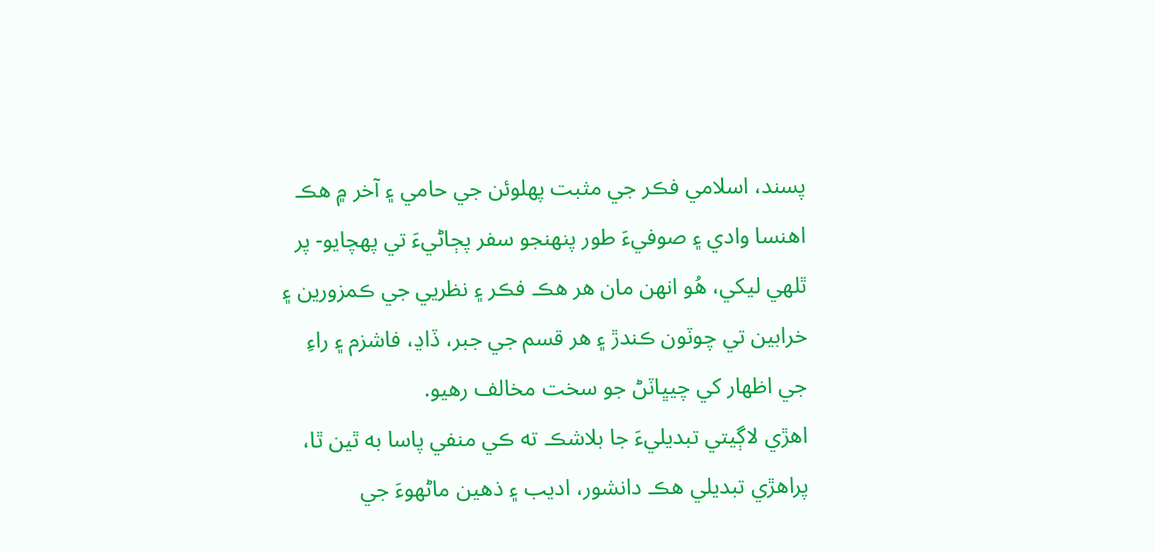پسند، اسلامي فڪر جي مثبت پهلوئن جي حامي ۽ آخر ۾ هڪ اهنسا وادي ۽ صوفيءَ طور پنهنجو سفر پڄاڻيءَ تي پهچايو- پر ٿلهي ليکي، هُو انهن مان هر هڪ فڪر ۽ نظريي جي ڪمزورين ۽ خرابين تي چوٽون ڪندڙ ۽ هر قسم جي جبر، ڏاڍ، فاشزم ۽ راءِ جي اظهار کي چيڀاٽڻ جو سخت مخالف رهيو.
اهڙي لاڳيتي تبديليءَ جا بلاشڪ ته ڪي منفي پاسا به ٿين ٿا، پراهڙي تبديلي هڪ دانشور، اديب ۽ ذهين ماڻهوءَ جي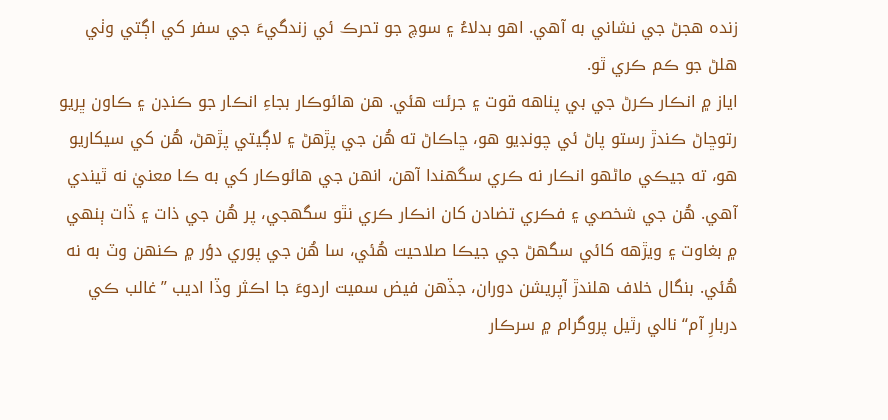زنده هجڻ جي نشاني به آهي. اهو بدلاءُ ۽ سوچ جو تحرڪ ئي زندگيءَ جي سفر کي اڳتي وٺي هلڻ جو ڪم ڪري ٿو.
اياز ۾ انڪار ڪرڻ جي بي پناهه قوت ۽ جرئت هئي. هن هائوڪار بجاءِ انڪار جو ڪنڊن ۽ ڪاون ڀريو رتوڇاڻ ڪندڙ رستو پاڻ ئي چونڊيو هو، ڇاڪاڻ ته هُن جي پڙهڻ ۽ لاڳيتي پڙهڻ، هُن کي سيکاريو هو، ته جيڪي ماڻهو انڪار نه ڪري سگهندا آهن، انهن جي هائوڪار کي به ڪا معنيٰ نه ٿيندي آهي. هُن جي شخصي ۽ فڪري تضادن کان انڪار ڪري نٿو سگهجي، پر هُن جي ذات ۽ ڏات ٻنهي ۾ بغاوت ۽ ويڙهه کائي سگهڻ جي جيڪا صلاحيت هُئي، سا هُن جي پوري دؤر ۾ ڪنهن وٽ به نه هُئي. بنگال خلاف هلندڙ آپريشن دوران، جڏهن فيض سميت اردوءَ جا اڪثر وڏا اديب ”غالب ڪي دربارِ آم“ نالي رٿيل پروگرام ۾ سرڪار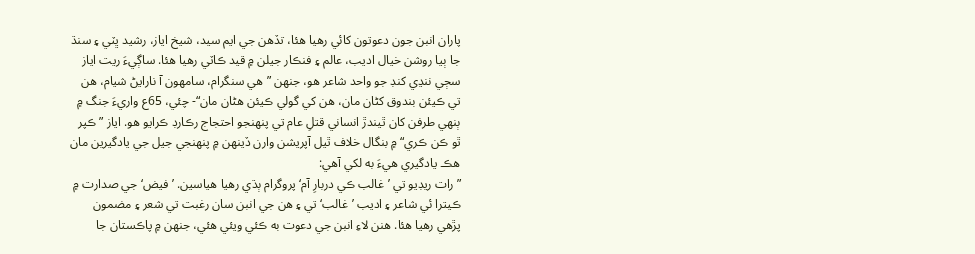پاران انبن جون دعوتون کائي رهيا هئا، تڏهن جي ايم سيد، شيخ اياز، رشيد ڀٽي ۽ سنڌ جا ٻيا روشن خيال اديب، عالم ۽ فنڪار جيلن ۾ قيد ڪاٽي رهيا هئا. ساڳيءَ ريت اياز سڄي ننڍي کنڊ جو واحد شاعر هو، جنهن ”هي سنگرام، سامهون آ نارايڻ شيام، هن تي ڪيئن بندوق کڻان مان، هن کي گولي ڪيئن هڻان مان“- چئي، 65ع واريءَ جنگ ۾ ٻنهي طرفن کان ٿيندڙ انساني قتلِ عام تي پنهنجو احتجاج رڪارڊ ڪرايو هو. اياز ”ڪپر ٿو ڪن ڪري“ ۾ بنگال خلاف ٿيل آپريشن وارن ڏينهن ۾ پنهنجي جيل جي يادگيرين مان هڪ يادگيري هيءَ به لکي آهي:
”رات ريڊيو تي ’غالب ڪي دربارِ آم‘ پروگرام ٻڌي رهيا هياسين. ’فيض‘ جي صدارت ۾ ڪيترا ئي شاعر ۽ اديب ’غالب‘ تي ۽ هن جي انبن سان رغبت تي شعر ۽ مضمون پڙهي رهيا هئا. هنن لاءِ انبن جي دعوت به ڪئي ويئي هئي، جنهن ۾ پاڪستان جا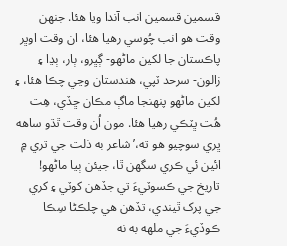قسمين قسمين انب آندا ويا هئا. جنهن وقت هو انب چُوسي رهيا هئا، ان وقت اوڀر پاڪستان جا لکين ماڻهو- ڳڀرو، ٻار، ٻڍا ۽ زالون- سرحد ٽپي، هندستان وڃي چڪا هئا، ۽ لکين ماڻهو پنهنجا ماڳ مڪان ڇڏي، هِت هُت ڀٽڪي رهيا هئا. مون اُن وقت ٿڌو ساهه ڀري سوچيو هو ته،’شاعر به ذلت جي تري ۾ ائين ئي ڪري سگهن ٿا، جيئن ٻيا ماڻهو! تاريخ جي ڪسوٽيءَ تي جڏهن کوٽي ۽ کري جي پرک ٿيندي، تڏهن هي چلڪڻا سِڪا ڪوڏيءَ جي ملهه به نه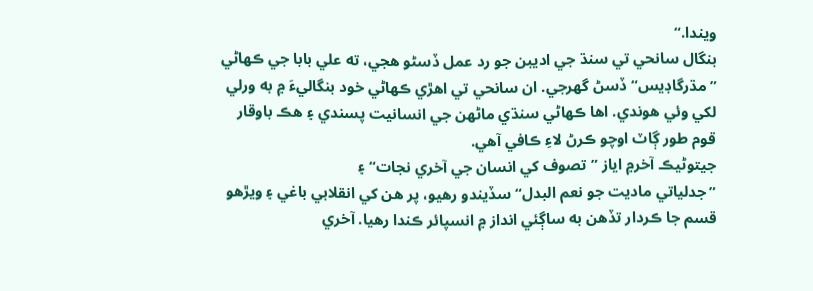ويندا.“
بنگال سانحي تي سنڌ جي اديبن جو رد عمل ڏسڻو هجي، ته علي بابا جي ڪهاڻي ”مڌرگاڊيس“ ڏسڻ گهرجي. ان سانحي تي اهڙي ڪهاڻي خود بنگاليءَ ۾ به ورلي لکي وئي هوندي. اها ڪهاڻي سنڌي ماڻهن جي انسانيت پسندي ۽ هڪ باوقار قوم طور ڳاٽ اوچو ڪرڻ لاءِ ڪافي آهي.
جيتوڻيڪ آخر۾ اياز ”تصوف کي انسان جي آخري نجات“ ۽
”جدلياتي ماديت جو نعم البدل“ سڏيندو رهيو، پر هن کي انقلابي باغي ۽ ويڙهو قسم جا ڪردار تڏهن به ساڳئي انداز ۾ انسپائر ڪندا رهيا. آخري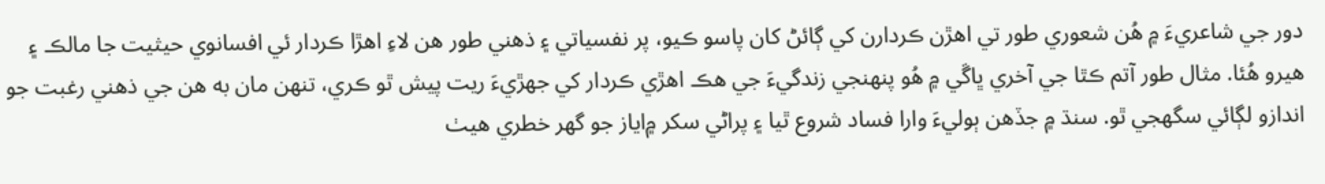دور جي شاعريءَ ۾ هُن شعوري طور تي اهڙن ڪردارن کي ڳائڻ کان پاسو ڪيو، پر نفسياتي ۽ ذهني طور هن لاءِ اهڙا ڪردار ئي افسانوي حيثيت جا مالڪ ۽ هيرو هُئا. مثال طور آتم ڪٿا جي آخري ڀاڱي ۾ هُو پنهنجي زندگيءَ جي هڪ اهڙي ڪردار کي جهڙيءَ ريت پيش ٿو ڪري، تنهن مان به هن جي ذهني رغبت جو اندازو لڳائي سگهجي ٿو. سنڌ ۾ جڏهن ٻوليءَ وارا فساد شروع ٿيا ۽ پراڻي سکر ۾اياز جو گهر خطري هيٺ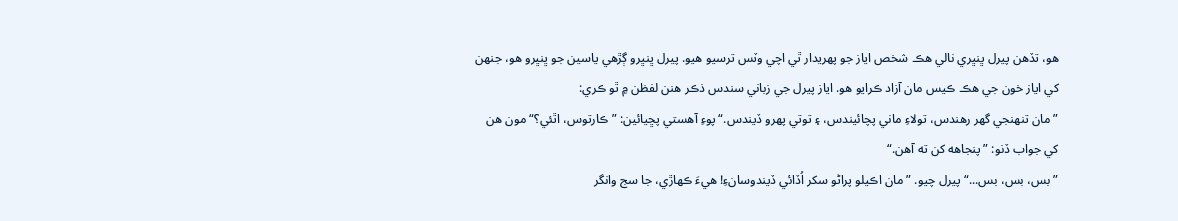هو، تڏهن پيرل ڀنڀري نالي هڪ شخص اياز جو پهريدار ٿي اچي وٽس ترسيو هيو. پيرل ڀنڀرو ڳڙهي ياسين جو ڀنڀرو هو، جنهن کي اياز خون جي هڪ ڪيس مان آزاد ڪرايو هو. اياز پيرل جي زباني سندس ذڪر هنن لفظن ۾ ٿو ڪري:
”مان تنهنجي گهر رهندس، تولاءِ ماني پچائيندس، ۽ توتي پهرو ڏيندس.“ پوءِ آهستي پڇيائين: ”ڪارتوس، اٿئي؟“ مون هن کي جواب ڏنو: ”پنجاهه کن ته آهن.“
”بس، بس، بس...“ پيرل چيو. ”مان اڪيلو پراڻو سکر اُڏائي ڏيندوسانءِ! هيءَ ڪهاڙي، جا سج وانگر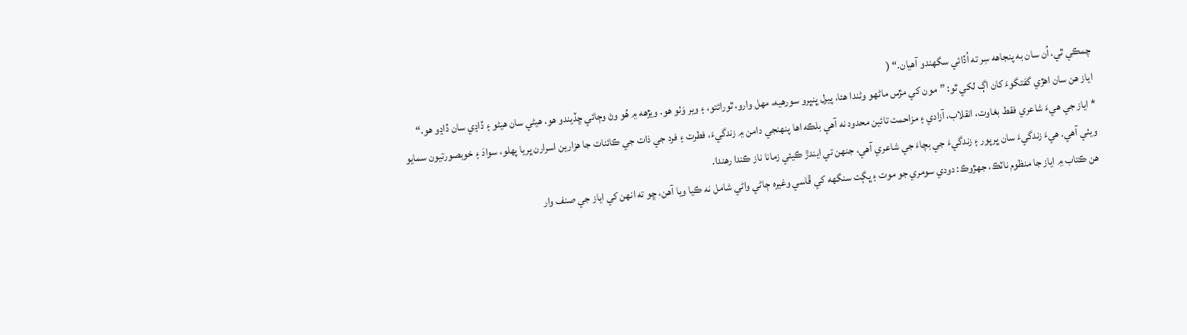چمڪي ٿي، اُن سان به پنجاهه سِر ته اُڏائي سگهندو آهيان.“ (
اياز هن سان اهڙي گفتگوءَ کان اڳ لکي ٿو: ”مون کي مڙس ماڻهو وڻندا هئا، پيرل ڀنڀرو سورهيه، مهل وارو، ٿورائتو، ۽ وير وَٺو هو. ويڙهه ۾ هُو وڻ وڄائي ڇڏيندو هو. هيڻي سان هيڻو ۽ ڏاڍي سان ڏاڍو هو.“
* اياز جي هيءَ شاعري فقط بغاوت، انقلاب، آزادي ۽ مزاحمت تائين محدود نه آهي بلڪه اها پنهنجي دامن ۾ زندگيءَ، فطرت ۽ فرد جي ذات جي ڪائنات جا هزارين اسرارن ڀريا پهلو، سوادَ ۽ خوبصورتيون سمايو ويٺي آهي. هيءَ زندگيءَ سان ڀرپور ۽ زندگيءَ جي بچاءَ جي شاعري آهي، جنهن تي ايندڙ ڪيئي زمانا ناز ڪندا رهندا.
هن ڪتاب ۾ اياز جا منظوم ناٽڪ، جهڙوڪ: دودي سومري جو موت ۽ ڀڳت سنگهه کي ڦاسي وغيره ڄاڻي واڻي شامل نه ڪيا ويا آهن، ڇو ته انهن کي اياز جي صنف وار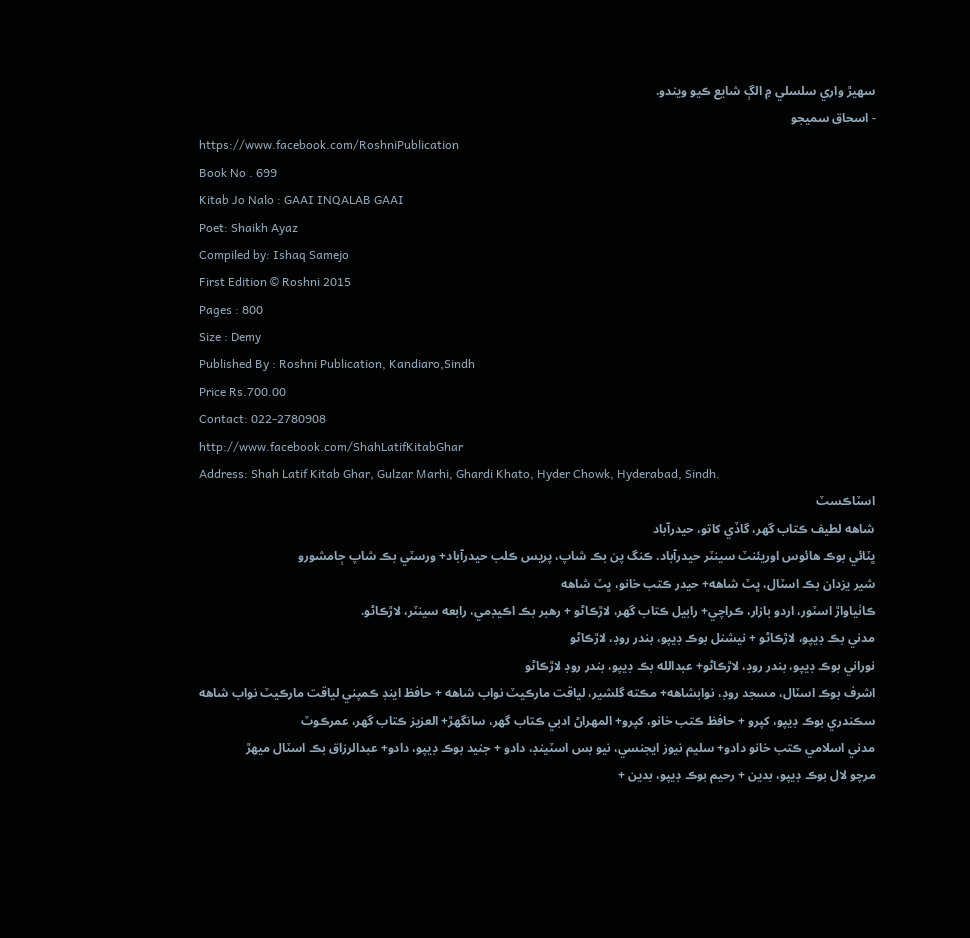سهيڙ واري سلسلي ۾ الڳ شايع ڪيو ويندو.
- اسحاق سميجو
https://www.facebook.com/RoshniPublication
Book No . 699
Kitab Jo Nalo : GAAI INQALAB GAAI
Poet: Shaikh Ayaz
Compiled by: Ishaq Samejo
First Edition © Roshni 2015
Pages : 800
Size : Demy
Published By : Roshni Publication, Kandiaro,Sindh
Price Rs.700.00
Contact: 022-2780908
http://www.facebook.com/ShahLatifKitabGhar
Address: Shah Latif Kitab Ghar, Gulzar Marhi, Ghardi Khato, Hyder Chowk, Hyderabad, Sindh.
اسٽاڪسٽ
شاهه لطيف ڪتاب گهر، گاڏي کاتو، حيدرآباد
ڀٽائي بوڪ هائوس اوريئنٽ سينٽر حيدرآباد. ڪنگ پن بڪ شاپ، پريس ڪلب حيدرآباد+ ورسٽي بڪ شاپ ڄامشورو
شير يزدان بڪ اسٽال، ڀٽ شاهه+ حيدر ڪتب خانو، ڀٽ شاهه
ڪاٺياواڙ اسٽور، اردو بازار، ڪراچي+ رابيل ڪتاب گهر، لاڙڪاڻو + رهبر بڪ اڪيڊمي، رابعه سينٽر، لاڙڪاڻو.
مدني بڪ ڊيپو، لاڙڪاڻو + نيشنل بوڪ ڊيپو، بندر روڊ، لاڙڪاڻو
نوراني بوڪ ڊيپو، بندر روڊ، لاڙڪاڻو+ عبدالله بڪ ڊيپو، بندر روڊ لاڙڪاڻو
اشرف بوڪ اسٽال، مسجد روڊ، نوابشاهه+ مڪته گلشير، لياقت مارڪيٽ نواب شاهه + حافظ اينڊ ڪمپني لياقت مارڪيٽ نواب شاهه
سڪندري بوڪ ڊيپو، کپرو + حافظ ڪتب خانو، کپرو+ المهراڻ ادبي ڪتاب گهر، سانگهڙ+ العزيز ڪتاب گهر، عمرڪوٽ
مدني اسلامي ڪتب خانو دادو+ سليم نيوز ايجنسي، نيو بس اسٽينڊ، دادو + جنيد بوڪ ڊيپو، دادو+ عبدالرزاق بڪ اسٽال ميهڙ
مرچو لال بوڪ ڊيپو، بدين + رحيم بوڪ ڊيپو، بدين +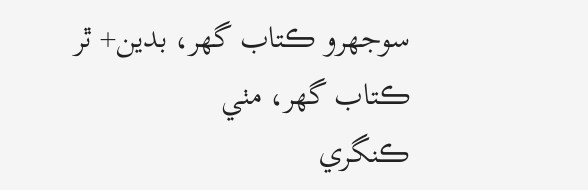سوجهرو ڪتاب گهر، بدين+ ٿر ڪتاب گهر، مٺي
ڪنگري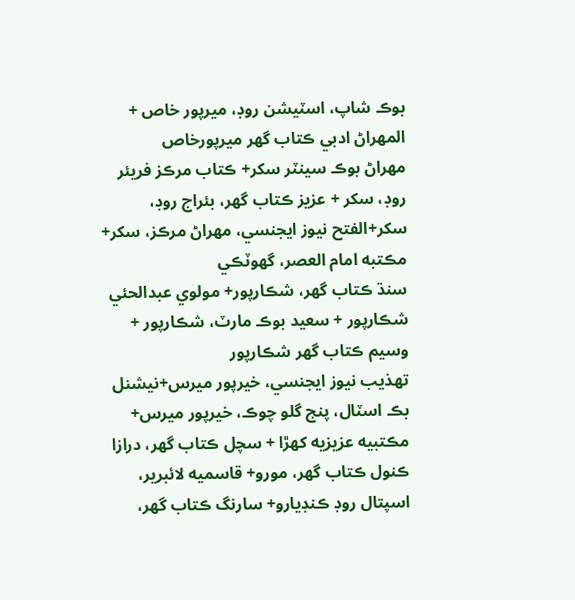بوڪ شاپ، اسٽيشن روڊ، ميرپور خاص + المهراڻ ادبي ڪتاب گهر ميرپورخاص
مهراڻ بوڪ سينٽر سکر+ ڪتاب مرڪز فريئر روڊ، سکر + عزيز ڪتاب گهر، بئراج روڊ، سکر+الفتح نيوز ايجنسي، مهراڻ مرڪز، سکر+ مڪتبه امام العصر، گهوٽڪي
سنڌ ڪتاب گهر، شڪارپور+ مولوي عبدالحئي شڪارپور + سعيد بوڪ مارٽ، شڪارپور + وسيم ڪتاب گهر شڪارپور
تهذيب نيوز ايجنسي، خيرپور ميرس+نيشنل بڪ اسٽال، پنج گلو چوڪ، خيرپور ميرس+ مڪتبيه عزيزيه کهڙا + سچل ڪتاب گهر، درازا
ڪنول ڪتاب گهر، مورو+ قاسميه لائبرير، اسپتال روڊ ڪنڊيارو+ سارنگ ڪتاب گهر،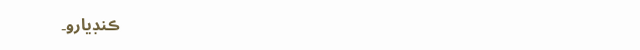ڪنڊيارو۔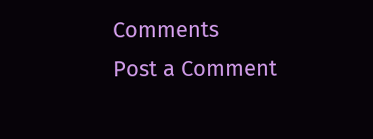Comments
Post a Comment